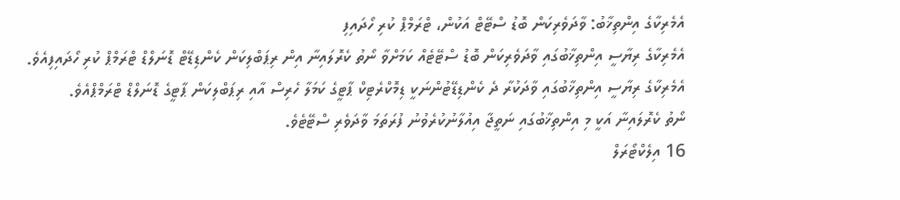އެމެރިކާގެ އިންތިޚާބު: ވާދަވެރިކަން ބޮޑު ސްޓޭޓް އަކުން، ޓްރަމްޕް ކުރި ހޯދައިފި
އެމެރިކާގެ ރިޔާސީ އިންތިޚާބުގައި ވާދަވެރިކަން ބޮޑު ސްޓޭޓެއް ކަމަށްވާ ނޯތު ކެރޮލައިނާ އިން ރިޕަބްލިކަން ކެންޑިޑޭޓް ޑޮނަލްޑް ޓްރަމްޕް ކުރި ހޯދައިފިއެވެ.
އެމެރިކާގެ ރިޔާސީ އިންތިޚާބުގައި ވާދަކުރާ ދެ ކެންޑިޑޭޓުންނަކީ ޑިމޮކްރެޓިކް ޕާޓީގެ ކަމަލާ ހެރިސް އާއި ރިޕަބްލިކަން ޕާޓީގެ ޑޮނަލްޑް ޓްރަމްޕްއެވެ.
ނޯތު ކެރޮލައިނާ އަކީ މި އިންތިޚާބުގައި ނަތީޖާ އިއުލާނުކުރެވުނު ފުރަތަމަ ވާދަވެރި ސްޓޭޓެވެ.
16 އިލެކްޓޯރަލް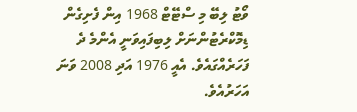ވޯޓު ލިބޭ މި ސްޓޭޓް 1968 އިން ފެށިގެން ޑިމޮކްރެޓުންނަށް ލިބިފައިވަނީ އެންމެ ދެ ފަހަރެއްގައެވެ. އެއީ 1976 އަދި 2008 ވަނަ އަހަރުއެވެ.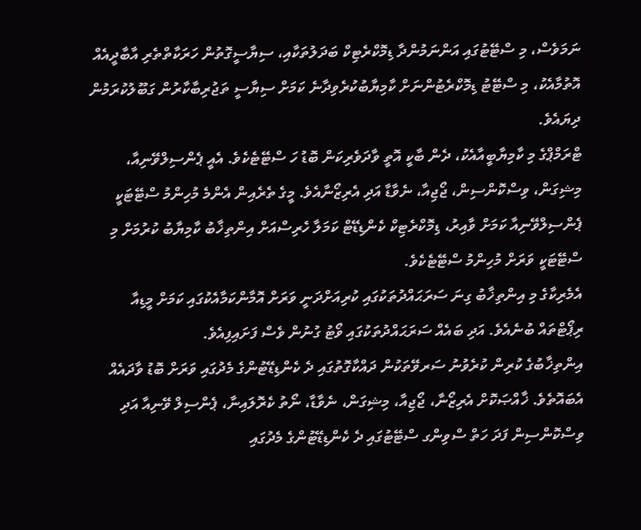ނަމަވެސް، މި ސްޓޭޓުގައި އަންނަމުންދާ ޑިމޮކްރެޓިކް ބަދަލުތަކާއި، ސިޔާސީގޮތުން ހަރަކާތްތެރި އާބާދީއެއް އޮތުމާއެކު، މި ސްޓޭޓު ޑިމޮކްރެޓުންނަށް ކާމިޔާބުކުރެވިދާނެ ކަމަށް ސިޔާސީ ތަޖުރިބާކާރުން ގަބޫލުކުރަމުން ދިޔައެވެ.
ޓްރަމްޕްގެ މި ކާމިޔާބީއާއެކު، ދެން ބާކީ އޮތީ ވާދަވެރިކަން ބޮޑު ހަ ސްޓޭޓެކެވެ. އެއީ ޕެންސިލްވޭނިއާ، މިޝިގަން، ވިސްކޮންސިން، ޖޯޖިއާ، ނެވާޑާ އަދި އެރިޒޯނާއެވެ. މީގެ ތެރެއިން އެންމެ މުހިންމު ސްޓޭޓަކީ ޕެންސިލްވޭނިއާ ކަމަށް ވާއިރު، ޑިމޮކްރެޓިކް ކެންޑިޑޭޓް ކަމަލާ ހެރިސްއަށް އިންތިޚާބު ކާމިޔާބު ކުރުމަށް މި ސްޓޭޓަކީ ވަރަށް މުހިންމު ސްޓޭޓެކެވެ.
އެމެރިކާގެ މި އިންތިޚާބު ގިނަ ސަރަޙައްދުތަކުގައި ކުރިއަށްދަނީ ވަރަށް އޮމާންކަމާއެކުގައި ކަމަށް މީޑިއާ ރިޕޯޓްތައް ބުނެއެވެ. އަދި ބައެއް ސަރަޙައްދުތަކުގައި ވޯޓު ގުނުން ވެސް ފަށައިފިއެވެ.
އިންތިޚާބުގެ ކުރިން ކުރެވުނު ސަރވޭތަކުން ދައްކާގޮތުގައި ދެ ކެންޑިޑޭޓުންގެ މެދުގައި ވަރަށް ބޮޑު ވާދައެއް އެބައޮތެވެ. ޚާއްޞަކޮށް އެރިޒޯނާ، ޖޯޖިއާ، މިޝިގަން، ނެވާޑާ، ނޯތު ކެރޮލައިނާ، ޕެންސިލް ވޭނިއާ އަދި ވިސްކޮންސިން ފަދަ ހަތް ސްވިންގ ސްޓޭޓުގައި ދެ ކެންޑިޑޭޓުންގެ މެދުގައި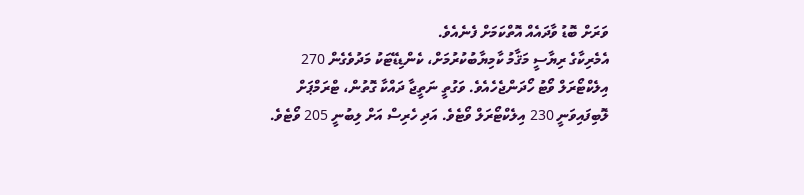ވަރަށް ބޮޑު ވާދައެއް އޮތްކަމަށް ފެނެއެވެ.
އެމެރިކާގެ ރިޔާސީ މަޤާމު ކާމިޔާބުކުރުމަށް، ކެންޑިޑޭޓަކު މަދުވެގެން 270 އިލެކްޓޯރަލް ވޯޓު ހޯދަންޖެހެއެވެ. ވަގުތީ ނަތީޖާ ދައްކާ ގޮތުން، ޓްރަމްޕަށް ލޮބިފައިވަނީ 230 އިލެކްޓޯރަލް ވޯޓެވެ. އަދި ހެރިސް އަށް ލިބުނީ 205 ވޯޓެވެ.